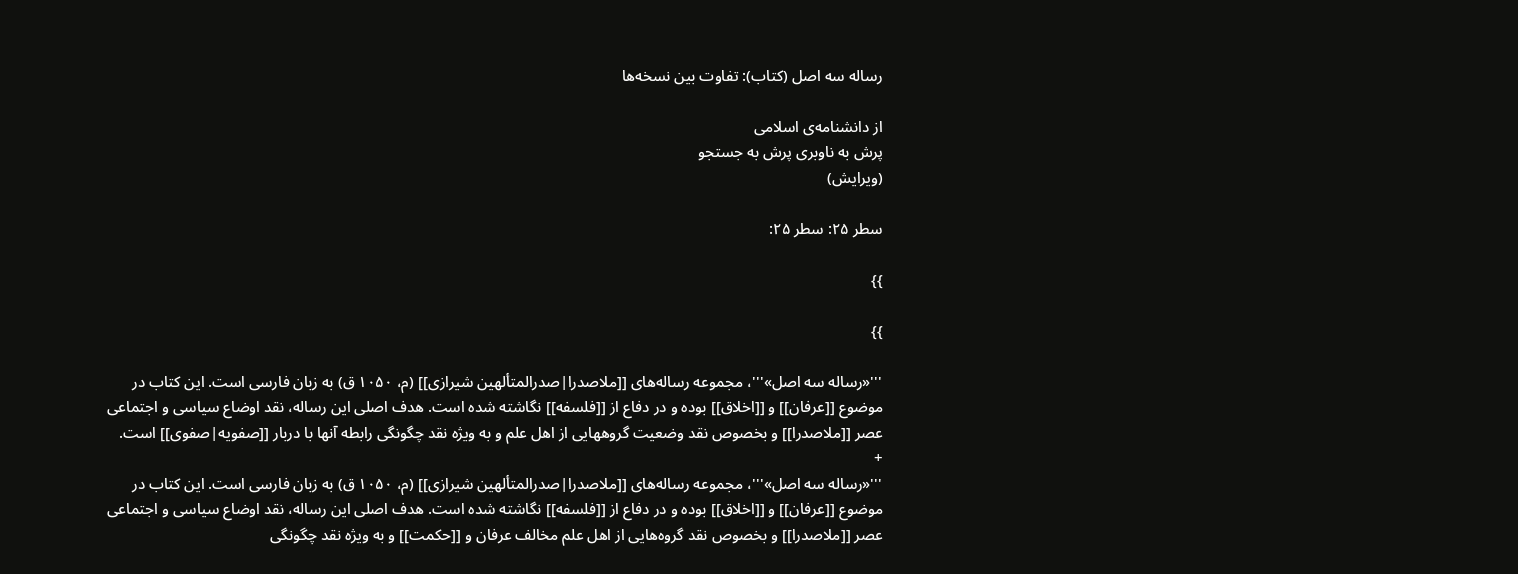رساله سه اصل (کتاب): تفاوت بین نسخه‌ها

از دانشنامه‌ی اسلامی
پرش به ناوبری پرش به جستجو
(ویرایش)

سطر ۲۵: سطر ۲۵:

}}

}}

'''«رساله سه اصل»'''، مجموعه رساله‌های [[ملاصدرا|صدرالمتألهین شیرازى]] (م، ۱۰۵۰ ق) به زبان فارسی است. این کتاب در موضوع [[عرفان]] و [[اخلاق]] بوده و در دفاع از [[فلسفه]] نگاشته شده است. هدف اصلی این رساله، نقد اوضاع سیاسی و اجتماعی عصر [[ملاصدرا]] و بخصوص نقد وضعیت گروههایی از اهل علم و به‌ ویژه نقد چگونگی رابطه آنها با دربار [[صفویه|صفوی]] است.
+
'''«رساله سه اصل»'''، مجموعه رساله‌های [[ملاصدرا|صدرالمتألهین شیرازى]] (م، ۱۰۵۰ ق) به زبان فارسی است. این کتاب در موضوع [[عرفان]] و [[اخلاق]] بوده و در دفاع از [[فلسفه]] نگاشته شده است. هدف اصلی این رساله، نقد اوضاع سیاسی و اجتماعی عصر [[ملاصدرا]] و بخصوص نقد گروه‌هایی از اهل علم مخالف عرفان و [[حکمت]] و به‌ ویژه نقد چگونگی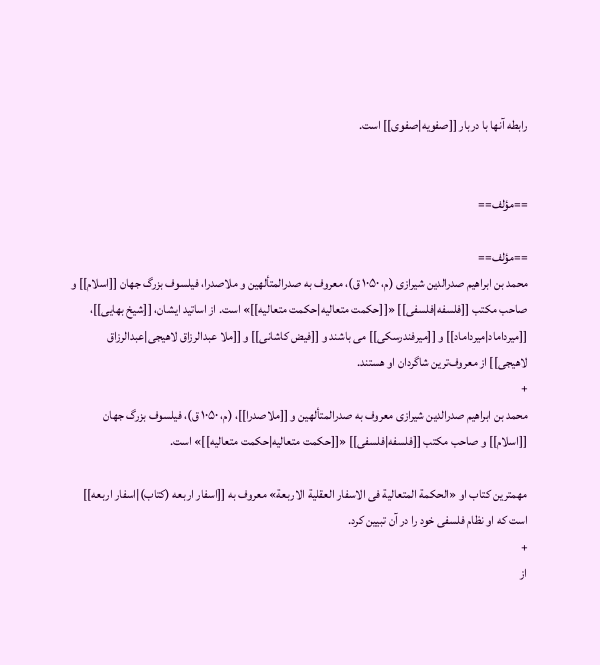رابطه آنها با دربار [[صفویه|صفوی]] است.


==مؤلف==

==مؤلف==
محمد بن ابراهیم صدرالدین شیرازى (م، ۱۰۵۰ ق)، معروف به صدرالمتألهین و ملاصدرا، فیلسوف بزرگ جهان [[اسلام]] و صاحب مکتب [[فلسفه|فلسفى]] «[[حکمت متعالیه|حکمت متعالیه]]» است. از اساتید ایشان، [[شیخ بهایی]]، [[میرداماد|میرداماد]] و [[میرفندرسکی]] می باشند و [[فیض کاشانی]] و [[ملا عبدالرزاق لاهیجی|عبدالرزاق لاهیجی]] از معروف‌ترین شاگردان او هستند.
+
محمد بن ابراهیم صدرالدین شیرازى معروف به صدرالمتألهین و [[ملاصدرا]]، (م، ۱۰۵۰ ق)، فیلسوف بزرگ جهان [[اسلام]] و صاحب مکتب [[فلسفه|فلسفى]] «[[حکمت متعالیه|حکمت متعالیه]]» است.

مهمترین کتاب او «الحکمة المتعالیة فی الاسفار العقلیة الاربعة» معروف به [[اسفار اربعه (کتاب)|اسفار اربعه]] است که او نظام فلسفی خود را در آن تبیین کرد.
+
از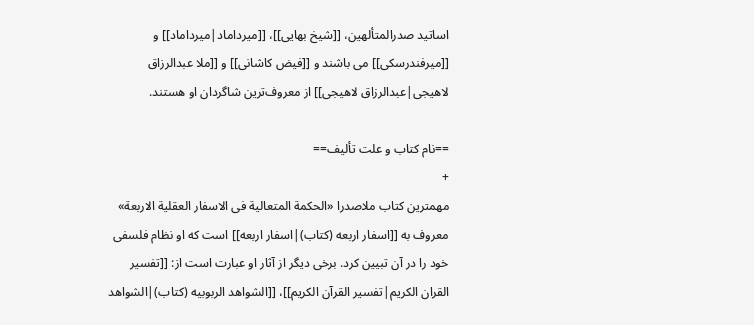اساتید صدرالمتألهین، [[شیخ بهایی]]، [[میرداماد|میرداماد]] و [[میرفندرسکی]] می باشند و [[فیض کاشانی]] و [[ملا عبدالرزاق لاهیجی|عبدالرزاق لاهیجی]] از معروف‌ترین شاگردان او هستند.

==نام کتاب و علت تألیف==
+
مهمترین کتاب ملاصدرا «الحکمة المتعالیة فی الاسفار العقلیة الاربعة» معروف به [[اسفار اربعه (کتاب)|اسفار اربعه]] است که او نظام فلسفی خود را در آن تبیین کرد. برخی دیگر از آثار او عبارت است از: [[تفسیر القران الکریم|تفسیر القرآن الکریم]]، [[الشواهد الربوبیه (کتاب)|الشواهد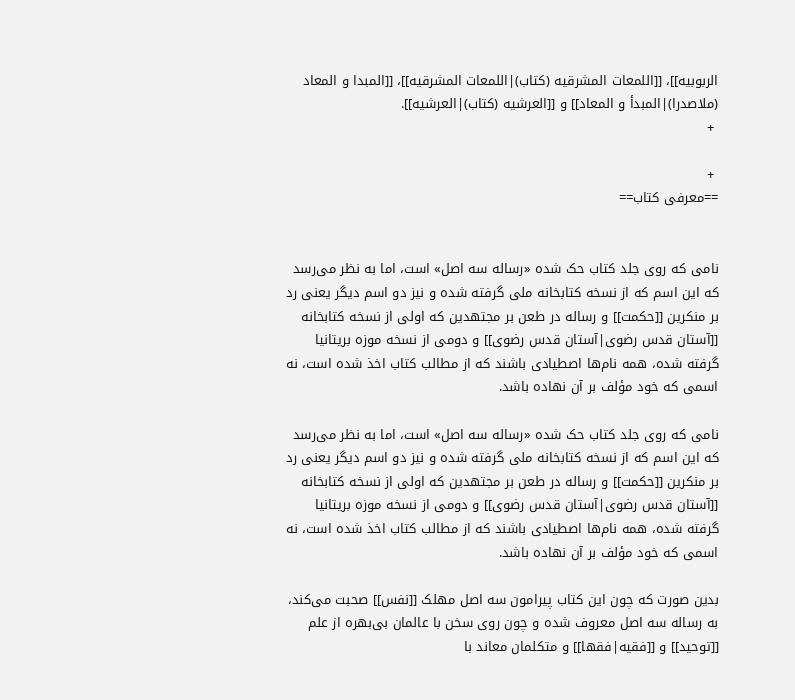الربوبیه]]، [[اللمعات المشرقیه (کتاب)|اللمعات المشرقیه]]، [[المبدا و المعاد (ملاصدرا)|المبدأ و المعاد]] و [[العرشیه (کتاب)|العرشیه]].
 +

 +
==معرفی کتاب==


نامى که روى جلد کتاب حک شده «رساله سه اصل» است، اما به نظر مى‌رسد که این اسم که از نسخه کتابخانه ملى گرفته شده و نیز دو اسم دیگر یعنى رد بر منکرین [[حکمت]] و رساله در طعن بر مجتهدین که اولى از نسخه کتابخانه [[آستان قدس رضوی|آستان قدس رضوى]] و دومى از نسخه موزه بریتانیا گرفته شده، همه نام‌ها اصطیادى باشند که از مطالب کتاب اخذ شده است، نه اسمى که خود مؤلف بر آن نهاده باشد.

نامى که روى جلد کتاب حک شده «رساله سه اصل» است، اما به نظر مى‌رسد که این اسم که از نسخه کتابخانه ملى گرفته شده و نیز دو اسم دیگر یعنى رد بر منکرین [[حکمت]] و رساله در طعن بر مجتهدین که اولى از نسخه کتابخانه [[آستان قدس رضوی|آستان قدس رضوى]] و دومى از نسخه موزه بریتانیا گرفته شده، همه نام‌ها اصطیادى باشند که از مطالب کتاب اخذ شده است، نه اسمى که خود مؤلف بر آن نهاده باشد.

بدین صورت که چون این کتاب پیرامون سه اصل مهلک [[نفس]] صحبت مى‌کند، به رساله سه اصل معروف شده و چون روى سخن با عالمان بى‌بهره از علم [[توحید]] و [[فقیه|فقها]] و متکلمان معاند با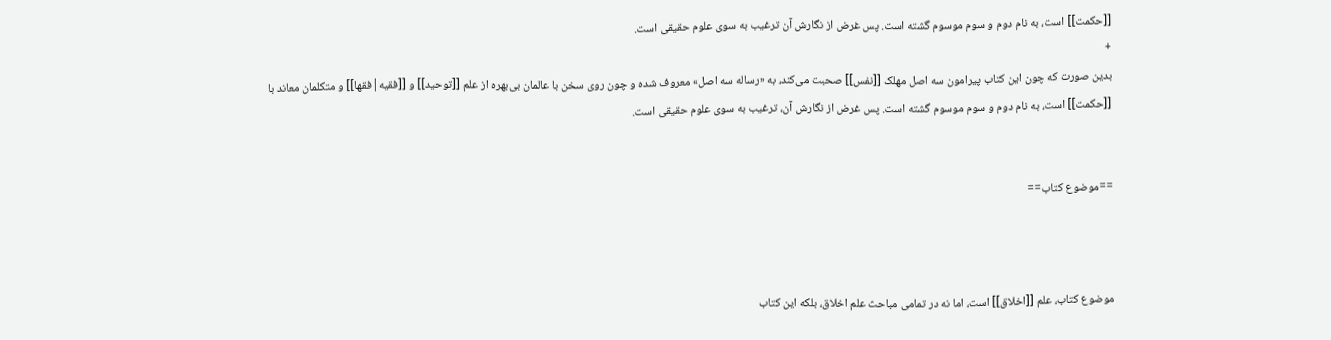[[حکمت]] است، به نام دوم و سوم موسوم گشته است. پس غرض از نگارش آن ترغیب به سوى علوم حقیقى است.
+
بدین صورت که چون این کتاب پیرامون سه اصل مهلک [[نفس]] صحبت مى‌کند، به «رساله سه اصل» معروف شده و چون روى سخن با عالمان بى‌بهره از علم [[توحید]] و [[فقیه|فقها]] و متکلمان معاند با [[حکمت]] است، به نام دوم و سوم موسوم گشته است. پس غرض از نگارش آن، ترغیب به سوى علوم حقیقى است.


==موضوع کتاب==



موضوع کتاب، علم [[اخلاق]] است، اما نه در تمامى مباحث علم اخلاق، بلکه این کتاب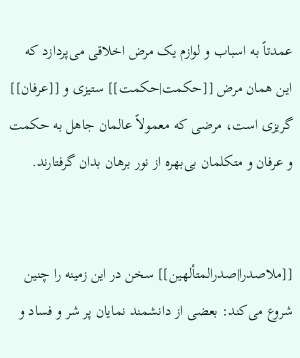عمدتاً به اسباب و لوازم یک مرض اخلاقى مى‌پردازد که این همان مرض [[حکمت|حکمت]] ستیزى و [[عرفان]] گریزى است، مرضى که معمولاً عالمان جاهل به حکمت و عرفان و متکلمان بى‌بهره از نور برهان بدان گرفتارند.


[[ملاصدرا|صدرالمتألهین]] سخن در این زمینه را چنین شروع مى‌کند: بعضى از دانشمند نمایان پر شر و فساد و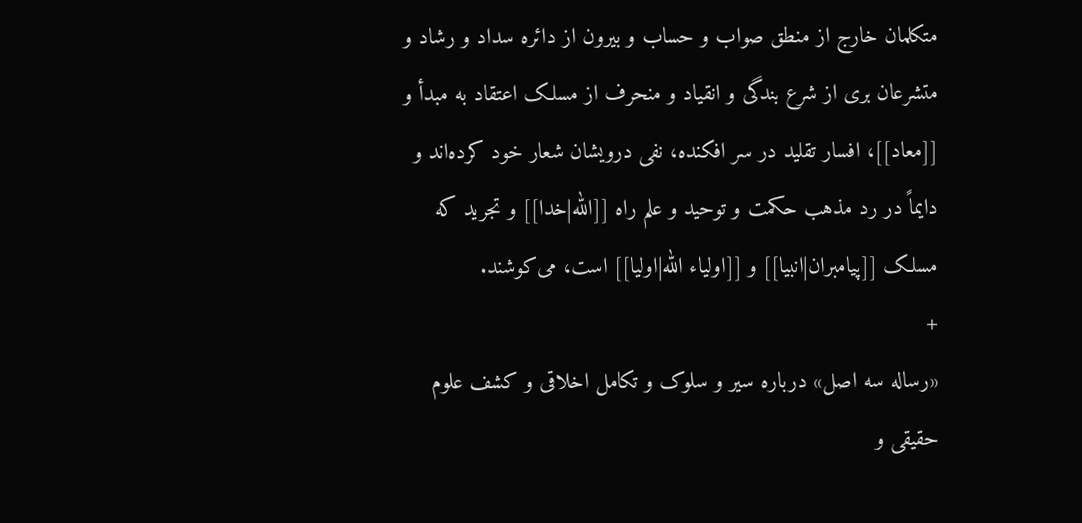متکلمان خارج از منطق صواب و حساب و بیرون از دائره سداد و رشاد و متشرعان برى از شرع بندگى و انقیاد و منحرف از مسلک اعتقاد به مبدأ و [[معاد]]، افسار تقلید در سر افکنده، نفى درویشان شعار خود کرده‌اند و دایماً در رد مذهب حکمت و توحید و علم راه [[الله|خدا]] و تجرید که مسلک [[پیامبران|انبیا]] و [[اولیاء الله|اولیا]] است، مى‌کوشند.
+
«رساله سه اصل» درباره سیر و سلوک و تکامل اخلاقی و کشف علوم حقیقی و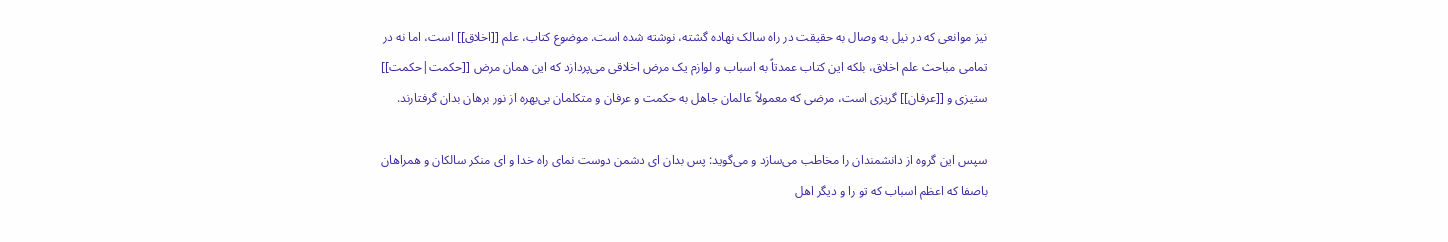نیز موانعی که در نیل به وصال به حقیقت در راه سالک نهاده گشته، نوشته شده است. موضوع کتاب، علم [[اخلاق]] است، اما نه در تمامى مباحث علم اخلاق، بلکه این کتاب عمدتاً به اسباب و لوازم یک مرض اخلاقى مى‌پردازد که این همان مرض [[حکمت|حکمت]] ستیزى و [[عرفان]] گریزى است، مرضى که معمولاً عالمان جاهل به حکمت و عرفان و متکلمان بى‌بهره از نور برهان بدان گرفتارند.

سپس این گروه از دانشمندان را مخاطب مى‌سازد و مى‌گوید: پس بدان اى دشمن دوست نماى راه خدا و اى منکر سالکان و همراهان باصفا که اعظم اسباب که تو را و دیگر اهل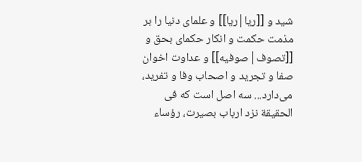شید و [[ریا|ریا]] و علماى دنیا را بر مذمت حکمت و انکار حکماى بحق و [[تصوف|صوفیه]] و عداوت اخوان صفا و تجرید و اصحاب وفا و تفرید، مى‌دارد... سه اصل است که فی الحقیقة نزد ارباب بصیرت، رؤساء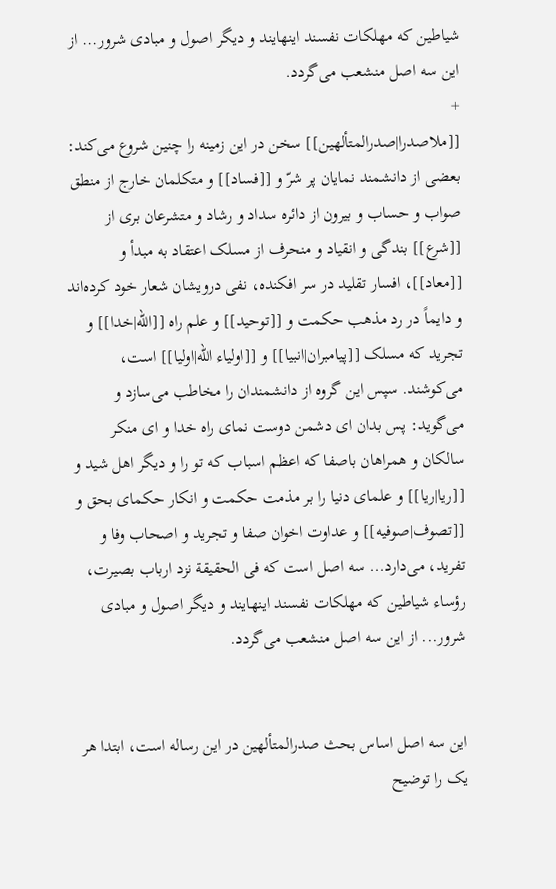شیاطین که مهلکات نفسند اینهایند و دیگر اصول و مبادى شرور... از این سه اصل منشعب مى‌گردد.
+
[[ملاصدرا|صدرالمتألهین]] سخن در این زمینه را چنین شروع مى‌کند: بعضى از دانشمند نمایان پر شرّ و [[فساد]] و متکلمان خارج از منطق صواب و حساب و بیرون از دائره سداد و رشاد و متشرعان برى از [[شرع]] بندگى و انقیاد و منحرف از مسلک اعتقاد به مبدأ و [[معاد]]، افسار تقلید در سر افکنده، نفى درویشان شعار خود کرده‌اند و دایماً در رد مذهب حکمت و [[توحید]] و علم راه [[الله|خدا]] و تجرید که مسلک [[پیامبران|انبیا]] و [[اولیاء الله|اولیا]] است، مى‌کوشند. سپس این گروه از دانشمندان را مخاطب مى‌سازد و مى‌گوید: پس بدان اى دشمن دوست نماى راه خدا و اى منکر سالکان و همراهان باصفا که اعظم اسباب که تو را و دیگر اهل شید و [[ریا|ریا]] و علماى دنیا را بر مذمت حکمت و انکار حکماى بحق و [[تصوف|صوفیه]] و عداوت اخوان صفا و تجرید و اصحاب وفا و تفرید، مى‌دارد... سه اصل است که فی الحقیقة نزد ارباب بصیرت، رؤساء شیاطین که مهلکات نفسند اینهایند و دیگر اصول و مبادى شرور... از این سه اصل منشعب مى‌گردد.


این سه اصل اساس بحث صدرالمتألهین در این رساله است، ابتدا هر یک را توضیح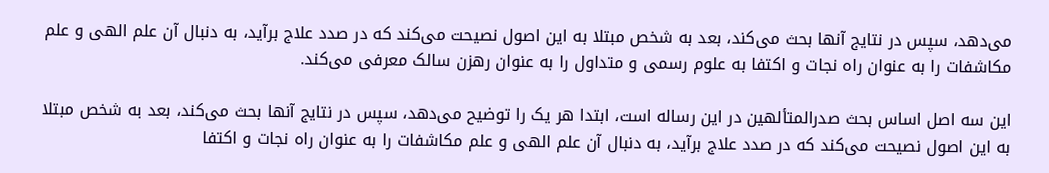مى‌دهد، سپس در نتایج آنها بحث مى‌کند، بعد به شخص مبتلا به این اصول نصیحت مى‌کند که در صدد علاج برآید، به دنبال آن علم الهى و علم مکاشفات را به عنوان راه نجات و اکتفا به علوم رسمى و متداول را به عنوان رهزن سالک معرفى مى‌کند.

این سه اصل اساس بحث صدرالمتألهین در این رساله است، ابتدا هر یک را توضیح مى‌دهد، سپس در نتایج آنها بحث مى‌کند، بعد به شخص مبتلا به این اصول نصیحت مى‌کند که در صدد علاج برآید، به دنبال آن علم الهى و علم مکاشفات را به عنوان راه نجات و اکتفا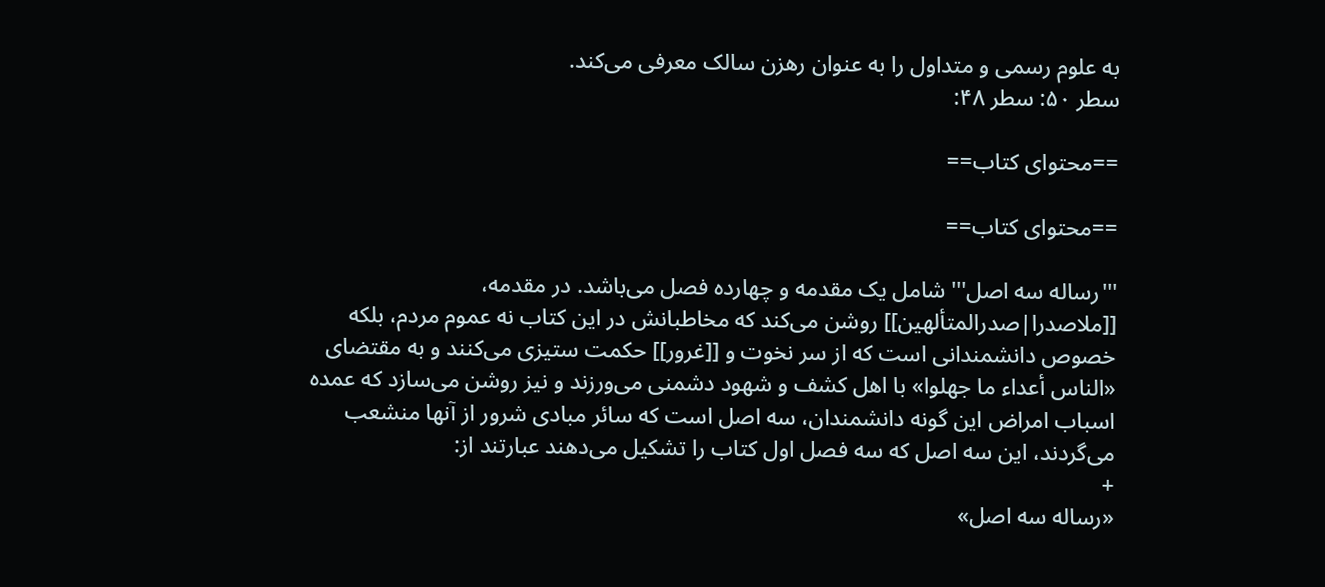به علوم رسمى و متداول را به عنوان رهزن سالک معرفى مى‌کند.
سطر ۵۰: سطر ۴۸:

==محتوای کتاب==

==محتوای کتاب==

'''رساله سه اصل''' شامل یک مقدمه و چهارده فصل مى‌باشد. در مقدمه، [[ملاصدرا|صدرالمتألهین]] روشن مى‌کند که مخاطبانش در این کتاب نه عموم مردم، بلکه خصوص دانشمندانى است که از سر نخوت و [[غرور]] حکمت ستیزى مى‌کنند و به مقتضاى «الناس أعداء ما جهلوا» با اهل کشف و شهود دشمنى مى‌ورزند و نیز روشن مى‌سازد که عمده اسباب امراض این گونه دانشمندان، سه اصل است که سائر مبادى شرور از آنها منشعب مى‌گردند، این سه اصل که سه فصل اول کتاب را تشکیل مى‌دهند عبارتند از:
+
«رساله سه اصل»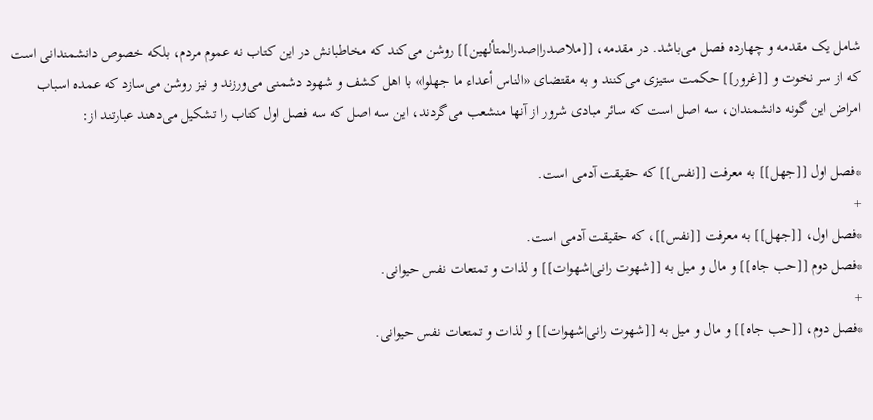شامل یک مقدمه و چهارده فصل مى‌باشد. در مقدمه، [[ملاصدرا|صدرالمتألهین]] روشن مى‌کند که مخاطبانش در این کتاب نه عموم مردم، بلکه خصوص دانشمندانى است که از سر نخوت و [[غرور]] حکمت ستیزى مى‌کنند و به مقتضاى «الناس أعداء ما جهلوا» با اهل کشف و شهود دشمنى مى‌ورزند و نیز روشن مى‌سازد که عمده اسباب امراض این گونه دانشمندان، سه اصل است که سائر مبادى شرور از آنها منشعب مى‌گردند، این سه اصل که سه فصل اول کتاب را تشکیل مى‌دهند عبارتند از:

*فصل اول [[جهل]] به معرفت [[نفس]] که حقیقت آدمى است.
+
*فصل اول، [[جهل]] به معرفت [[نفس]]، که حقیقت آدمى است.
*فصل دوم [[حب جاه]] و مال و میل به [[شهوت رانی|شهوات]] و لذات و تمتعات نفس حیوانى.
+
*فصل دوم، [[حب جاه]] و مال و میل به [[شهوت رانی|شهوات]] و لذات و تمتعات نفس حیوانى.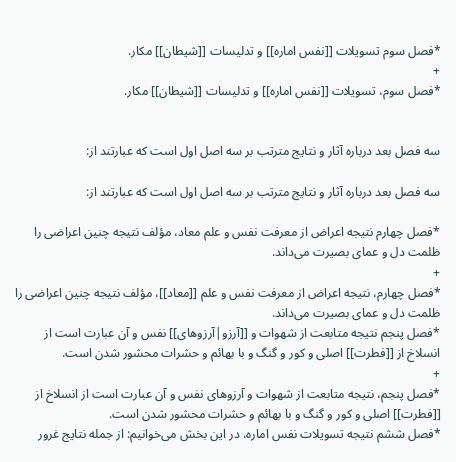*فصل سوم تسویلات [[نفس اماره]] و تدلیسات [[شیطان]] مکار.
+
*فصل سوم، تسویلات [[نفس اماره]] و تدلیسات [[شیطان]] مکار.


سه فصل بعد درباره آثار و نتایج مترتب بر سه اصل اول است که عبارتند از:

سه فصل بعد درباره آثار و نتایج مترتب بر سه اصل اول است که عبارتند از:

*فصل چهارم نتیجه اعراض از معرفت نفس و علم معاد، مؤلف نتیجه چنین اعراضى را ظلمت دل و عماى بصیرت مى‌داند.
+
*فصل چهارم، نتیجه اعراض از معرفت نفس و علم [[معاد]]، مؤلف نتیجه چنین اعراضى را ظلمت دل و عماى بصیرت مى‌داند.
*فصل پنجم نتیجه متابعت از شهوات و [[آرزو|آرزوهاى]] نفس و آن عبارت است از انسلاخ از [[فطرت]] اصلى و کور و گنگ و با بهائم و حشرات محشور شدن است.
+
*فصل پنجم، نتیجه متابعت از شهوات و آرزوهاى نفس و آن عبارت است از انسلاخ از [[فطرت]] اصلى و کور و گنگ و با بهائم و حشرات محشور شدن است.
*فصل ششم نتیجه تسویلات نفس اماره، در این بخش مى‌خوانیم: از جمله نتایج غرور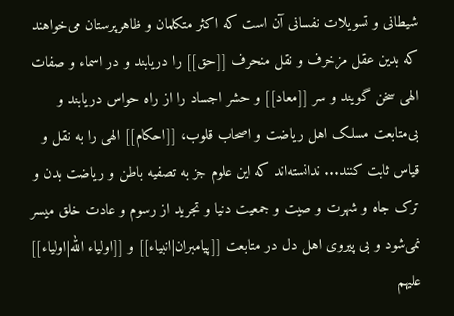شیطانى و تسویلات نفسانى آن است که اکثر متکلمان و ظاهرپرستان مى‌خواهند که بدین عقل مزخرف و نقل منحرف [[حق]] را دریابند و در اسماء و صفات الهى سخن گویند و سر [[معاد]] و حشر اجساد را از راه حواس دریابند و بى‌متابعت مسلک اهل ریاضت و اصحاب قلوب، [[احکام]] الهى را به نقل و قیاس ثابت کنند... ندانسته‌اند که این علوم جز به تصفیه باطن و ریاضت بدن و ترک جاه و شهرت و صیت و جمعیت دنیا و تجرید از رسوم و عادت خلق میسر نمى‌شود و بى پیروى اهل دل در متابعت [[پیامبران|انبیاء]] و [[اولیاء الله|اولیاء]] علیهم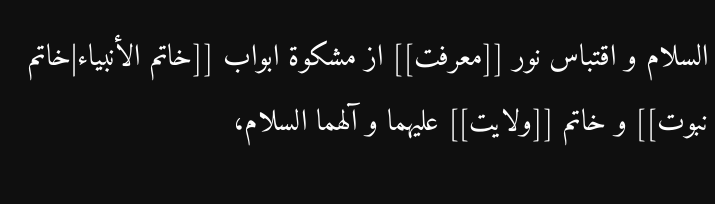السلام و اقتباس نور [[معرفت]] از مشکوة ابواب [[خاتم الأنبیاء|خاتم نبوت]] و خاتم [[ولایت]] علیهما و آلهما السلام،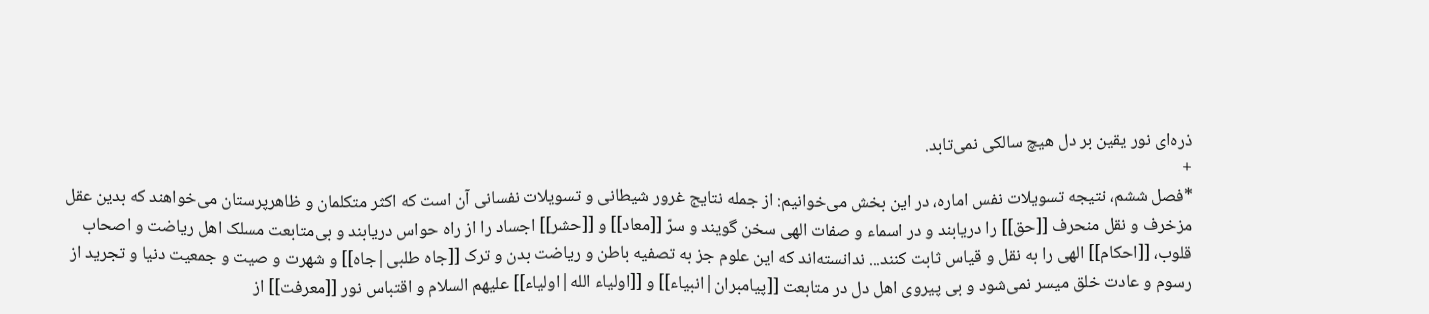ذره‌اى نور یقین بر دل هیچ سالکى نمى‌تابد.
+
*فصل ششم، نتیجه تسویلات نفس اماره، در این بخش مى‌خوانیم: از جمله نتایج غرور شیطانى و تسویلات نفسانى آن است که اکثر متکلمان و ظاهرپرستان مى‌خواهند که بدین عقل مزخرف و نقل منحرف [[حق]] را دریابند و در اسماء و صفات الهى سخن گویند و سرّ [[معاد]] و [[حشر]] اجساد را از راه حواس دریابند و بى‌متابعت مسلک اهل ریاضت و اصحاب قلوب، [[احکام]] الهى را به نقل و قیاس ثابت کنند... ندانسته‌اند که این علوم جز به تصفیه باطن و ریاضت بدن و ترک [[جاه طلبی|جاه]] و شهرت و صیت و جمعیت دنیا و تجرید از رسوم و عادت خلق میسر نمى‌شود و بى پیروى اهل دل در متابعت [[پیامبران|انبیاء]] و [[اولیاء الله|اولیاء]] علیهم السلام و اقتباس نور [[معرفت]] از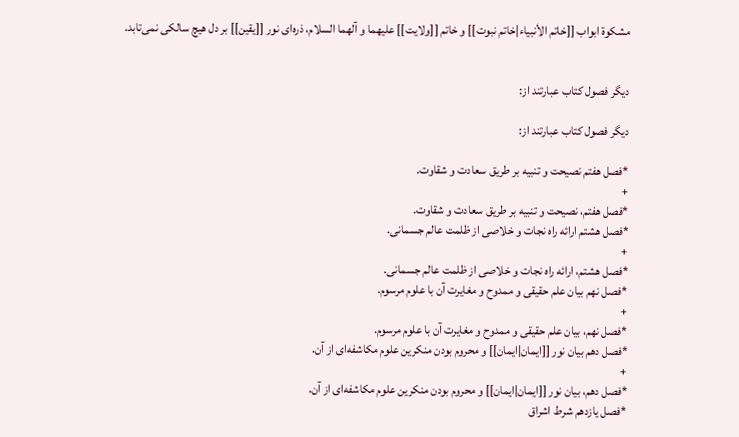مشکوة ابواب [[خاتم الأنبیاء|خاتم نبوت]] و خاتم [[ولایت]] علیهما و آلهما السلام، ذره‌اى نور [[یقین]] بر دل هیچ سالکى نمى‌تابد.


دیگر فصول کتاب عبارتند از:

دیگر فصول کتاب عبارتند از:

*فصل هفتم نصیحت و تنبیه بر طریق سعادت و شقاوت.
+
*فصل هفتم، نصیحت و تنبیه بر طریق سعادت و شقاوت.
*فصل هشتم ارائه راه نجات و خلاصى از ظلمت عالم جسمانى.
+
*فصل هشتم، ارائه راه نجات و خلاصى از ظلمت عالم جسمانى.
*فصل نهم بیان علم حقیقى و ممدوح و مغایرت آن با علوم مرسوم.
+
*فصل نهم، بیان علم حقیقى و ممدوح و مغایرت آن با علوم مرسوم.
*فصل دهم بیان نور [[ایمان|ایمان]] و محروم بودن منکرین علوم مکاشفه‌اى از آن.
+
*فصل دهم، بیان نور [[ایمان|ایمان]] و محروم بودن منکرین علوم مکاشفه‌اى از آن.
*فصل یازدهم شرط اشراق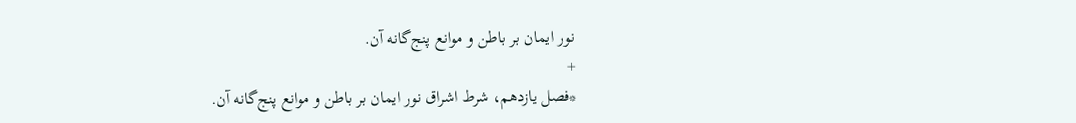نور ایمان بر باطن و موانع پنج‌گانه آن.
+
*فصل یازدهم، شرط اشراق نور ایمان بر باطن و موانع پنج‌گانه آن.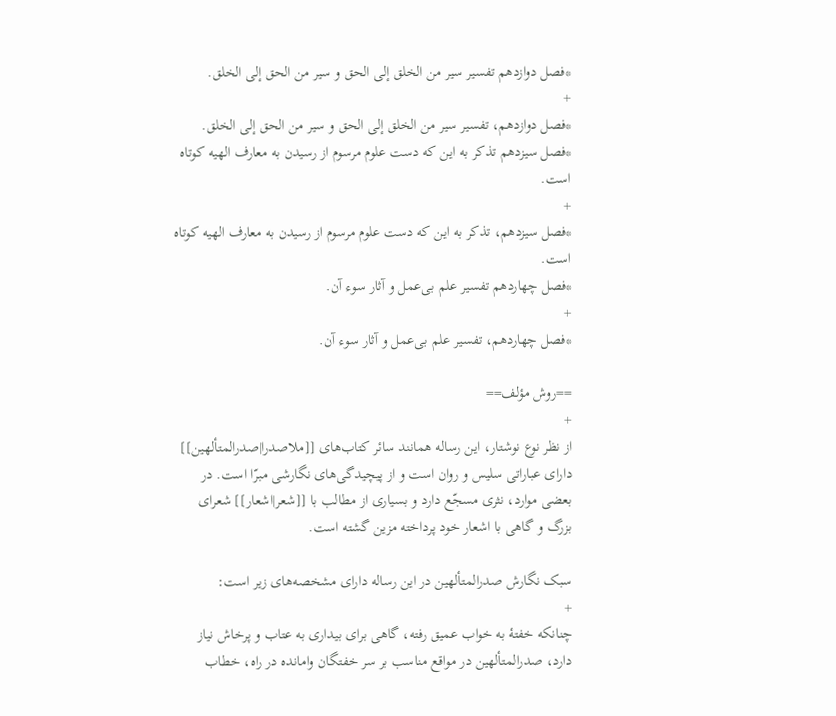*فصل دوازدهم تفسیر سیر من الخلق إلى الحق و سیر من الحق إلى الخلق.
+
*فصل دوازدهم، تفسیر سیر من الخلق إلى الحق و سیر من الحق إلى الخلق.
*فصل سیزدهم تذکر به این که دست علوم مرسوم از رسیدن به معارف الهیه کوتاه است.
+
*فصل سیزدهم، تذکر به این که دست علوم مرسوم از رسیدن به معارف الهیه کوتاه است.
*فصل چهاردهم تفسیر علم بى‌عمل و آثار سوء آن.
+
*فصل چهاردهم، تفسیر علم بى‌عمل و آثار سوء آن.

==روش مؤلف==
+
از نظر نوع نوشتار، این رساله همانند سائر کتاب‌هاى [[ملاصدرا|صدرالمتألهین]] داراى عباراتى سلیس و روان است و از پیچیدگى‌هاى نگارشى مبرّا است. در بعضى موارد، نثرى مسجّع دارد و بسیارى از مطالب با [[شعر|اشعار]] شعراى بزرگ و گاهى با اشعار خود پرداخته مزین گشته است.

سبک نگارش صدرالمتألهین در این رساله داراى مشخصه‌هاى زیر است‌:
+
چنانکه خفتۀ به خواب عمیق رفته، گاهى براى بیدارى به عتاب و پرخاش نیاز دارد، صدرالمتألهین در مواقع مناسب بر سر خفتگان وامانده در راه، خطاب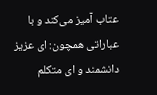عتاب آمیز مى‌کند و با عباراتى همچون: اى عزیز دانشمند و اى متکلم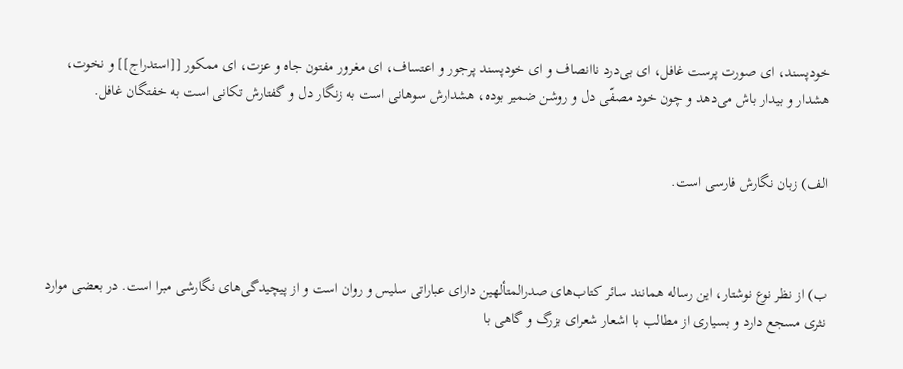خودپسند، اى صورت پرست غافل، اى بى‌درد ناانصاف و اى خودپسند پرجور و اعتساف، اى مغرور مفتون جاه و عزت، اى ممکور [[استدراج]] و نخوت، هشدار و بیدار باش مى‌دهد و چون خود مصفّى دل و روشن ضمیر بوده، هشدارش سوهانى است به زنگار دل و گفتارش تکانى است به خفتگان غافل.


الف) زبان نگارش فارسى است.



ب) از نظر نوع نوشتار، این رساله همانند سائر کتاب‌هاى صدرالمتألهین داراى عباراتى سلیس و روان است و از پیچیدگى‌هاى نگارشى مبرا است. در بعضى موارد نثرى مسجع دارد و بسیارى از مطالب با اشعار شعراى بزرگ و گاهى با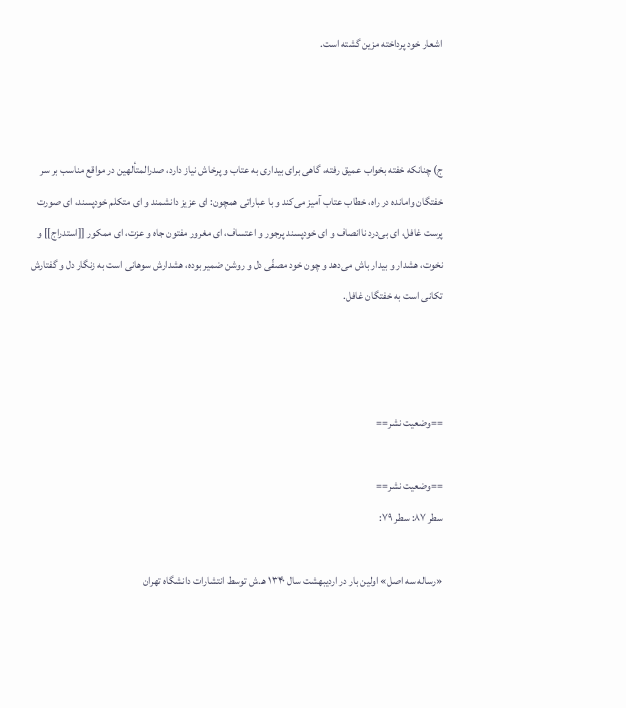اشعار خود پرداخته مزین گشته است.



ج) چنانکه خفته بخواب عمیق رفته، گاهى براى بیدارى به عتاب و پرخاش نیاز دارد، صدرالمتألهین در مواقع مناسب بر سر خفتگان وامانده در راه، خطاب عتاب آمیز مى‌کند و با عباراتى همچون: اى عزیز دانشمند و اى متکلم خودپسند، اى صورت پرست غافل، اى بى‌درد ناانصاف و اى خودپسند پرجور و اعتساف، اى مغرور مفتون جاه و عزت، اى ممکور [[استدراج]] و نخوت، هشدار و بیدار باش مى‌دهد و چون خود مصفّى دل و روشن ضمیر بوده، هشدارش سوهانى است به زنگار دل و گفتارش تکانى است به خفتگان غافل.



==وضعیت نشر==

==وضعیت نشر==
سطر ۸۷: سطر ۷۹:

«رساله سه اصل» اولین بار در اردیبهشت سال ۱۳۴۰ هـ.ش توسط انتشارات دانشگاه تهران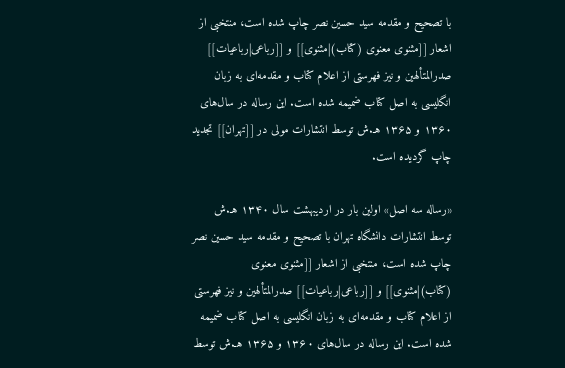با تصحیح و مقدمه سید حسین نصر چاپ شده است، منتخبى از اشعار [[مثنوی معنوی (کتاب)|مثنوى]] و [[رباعی|رباعیات]] صدرالمتألهین و نیز فهرستى از اعلام کتاب و مقدمه‌اى به زبان انگلیسى به اصل کتاب ضمیمه شده است. این رساله در سال‌هاى ۱۳۶۰ و ۱۳۶۵ هـ.ش توسط انتشارات مولى در [[تهران]] تجدید چاپ گردیده است.

«رساله سه اصل» اولین بار در اردیبهشت سال ۱۳۴۰ هـ.ش توسط انتشارات دانشگاه تهران با تصحیح و مقدمه سید حسین نصر چاپ شده است، منتخبى از اشعار [[مثنوی معنوی (کتاب)|مثنوى]] و [[رباعی|رباعیات]] صدرالمتألهین و نیز فهرستى از اعلام کتاب و مقدمه‌اى به زبان انگلیسى به اصل کتاب ضمیمه شده است. این رساله در سال‌هاى ۱۳۶۰ و ۱۳۶۵ هـ.ش توسط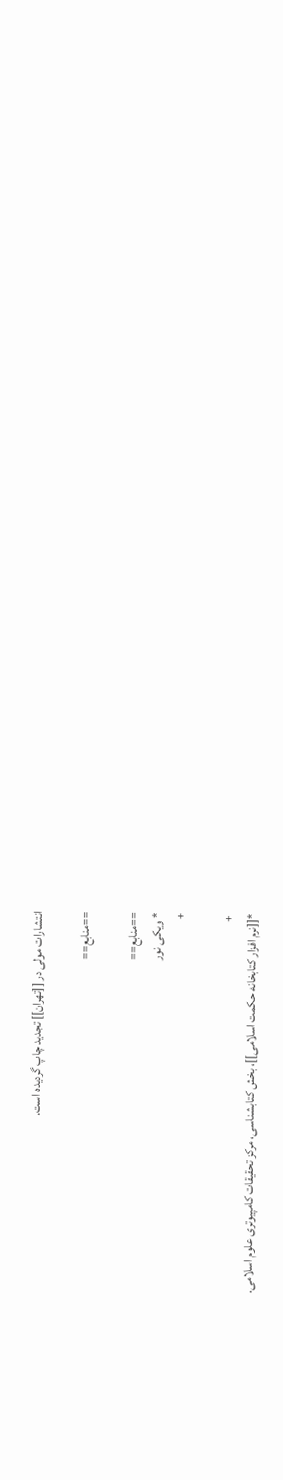انتشارات مولى در [[تهران]] تجدید چاپ گردیده است.

==منابع==

==منابع==
* ویکی نور
+

 +
*[[نرم افزار کتابخانه حکمت اسلامی]]، بخش کتابشناسی، مرکز تحقیقات کامپیوتری علوم اسلامی.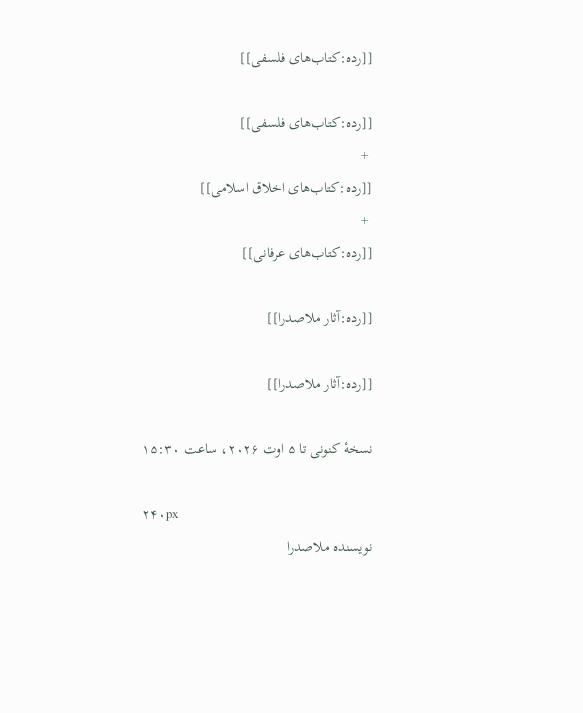[[رده:کتاب‌های فلسفی]]

[[رده:کتاب‌های فلسفی]]
 +
[[رده:کتاب‌های اخلاق اسلامی]]
 +
[[رده:کتاب‌های عرفانی]]

[[رده:آثار ملاصدرا]]

[[رده:آثار ملاصدرا]]

نسخهٔ کنونی تا ۵ اوت ۲۰۲۶، ساعت ۱۵:۳۰

۲۴۰px
نویسنده ملاصدرا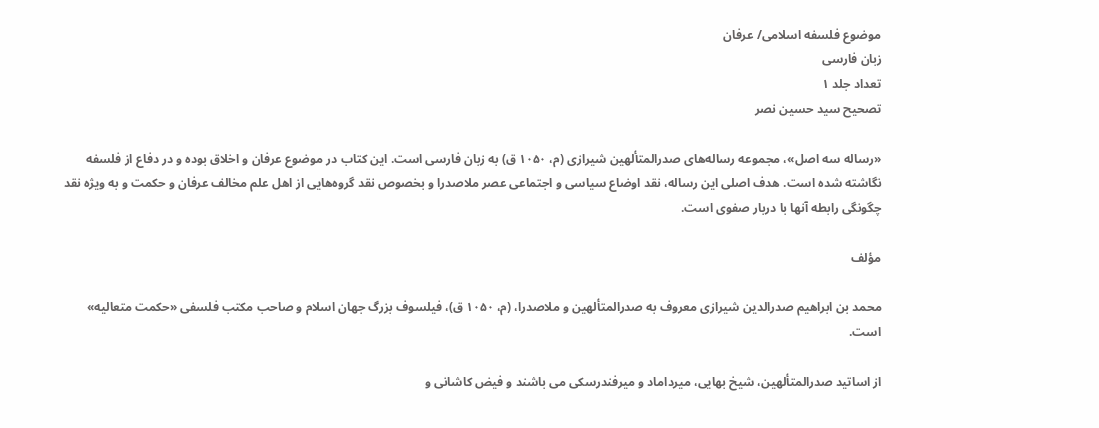موضوع فلسفه اسلامی/ عرفان
زبان فارسی
تعداد جلد ۱
تصحیح سید حسین نصر

«رساله سه اصل»، مجموعه رساله‌های صدرالمتألهین شیرازى (م، ۱۰۵۰ ق) به زبان فارسی است. این کتاب در موضوع عرفان و اخلاق بوده و در دفاع از فلسفه نگاشته شده است. هدف اصلی این رساله، نقد اوضاع سیاسی و اجتماعی عصر ملاصدرا و بخصوص نقد گروه‌هایی از اهل علم مخالف عرفان و حکمت و به‌ ویژه نقد چگونگی رابطه آنها با دربار صفوی است.

مؤلف

محمد بن ابراهیم صدرالدین شیرازى معروف به صدرالمتألهین و ملاصدرا، (م، ۱۰۵۰ ق)، فیلسوف بزرگ جهان اسلام و صاحب مکتب فلسفى «حکمت متعالیه» است.

از اساتید صدرالمتألهین، شیخ بهایی، میرداماد و میرفندرسکی می باشند و فیض کاشانی و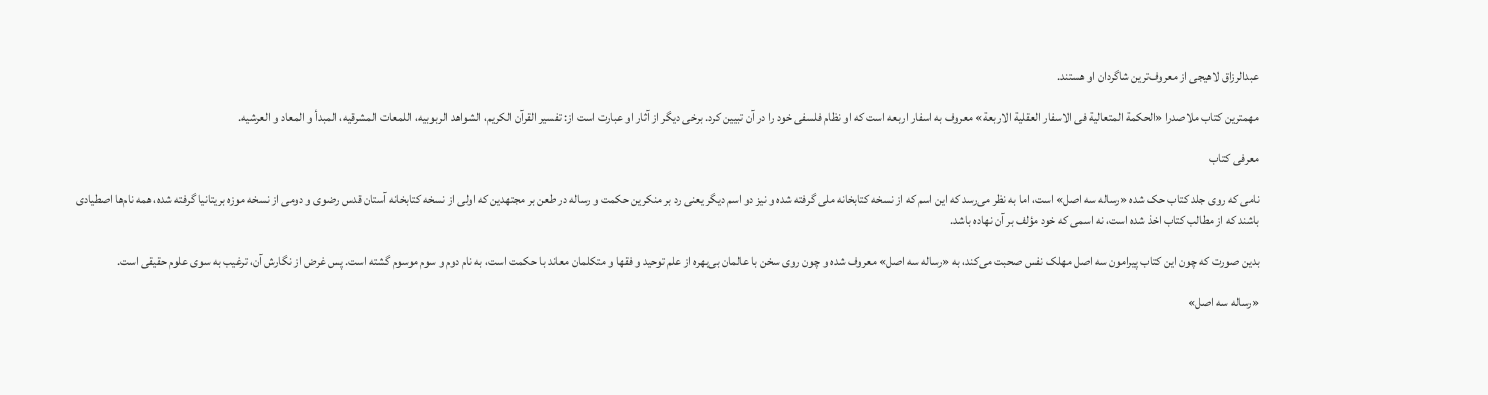عبدالرزاق لاهیجی از معروف‌ترین شاگردان او هستند.

مهمترین کتاب ملاصدرا «الحکمة المتعالیة فی الاسفار العقلیة الاربعة» معروف به اسفار اربعه است که او نظام فلسفی خود را در آن تبیین کرد. برخی دیگر از آثار او عبارت است از: تفسیر القرآن الکریم، الشواهد الربوبیه، اللمعات المشرقیه، المبدأ و المعاد و العرشیه.

معرفی کتاب

نامى که روى جلد کتاب حک شده «رساله سه اصل» است، اما به نظر مى‌رسد که این اسم که از نسخه کتابخانه ملى گرفته شده و نیز دو اسم دیگر یعنى رد بر منکرین حکمت و رساله در طعن بر مجتهدین که اولى از نسخه کتابخانه آستان قدس رضوى و دومى از نسخه موزه بریتانیا گرفته شده، همه نام‌ها اصطیادى باشند که از مطالب کتاب اخذ شده است، نه اسمى که خود مؤلف بر آن نهاده باشد.

بدین صورت که چون این کتاب پیرامون سه اصل مهلک نفس صحبت مى‌کند، به «رساله سه اصل» معروف شده و چون روى سخن با عالمان بى‌بهره از علم توحید و فقها و متکلمان معاند با حکمت است، به نام دوم و سوم موسوم گشته است. پس غرض از نگارش آن، ترغیب به سوى علوم حقیقى است.

«رساله سه اصل»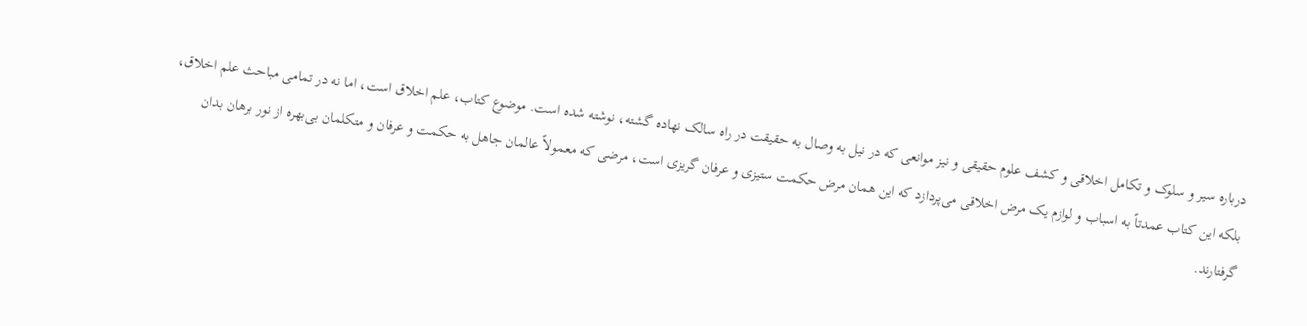درباره سیر و سلوک و تکامل اخلاقی و کشف علوم حقیقی و نیز موانعی که در نیل به وصال به حقیقت در راه سالک نهاده گشته، نوشته شده است. موضوع کتاب، علم اخلاق است، اما نه در تمامى مباحث علم اخلاق، بلکه این کتاب عمدتاً به اسباب و لوازم یک مرض اخلاقى مى‌پردازد که این همان مرض حکمت ستیزى و عرفان گریزى است، مرضى که معمولاً عالمان جاهل به حکمت و عرفان و متکلمان بى‌بهره از نور برهان بدان گرفتارند.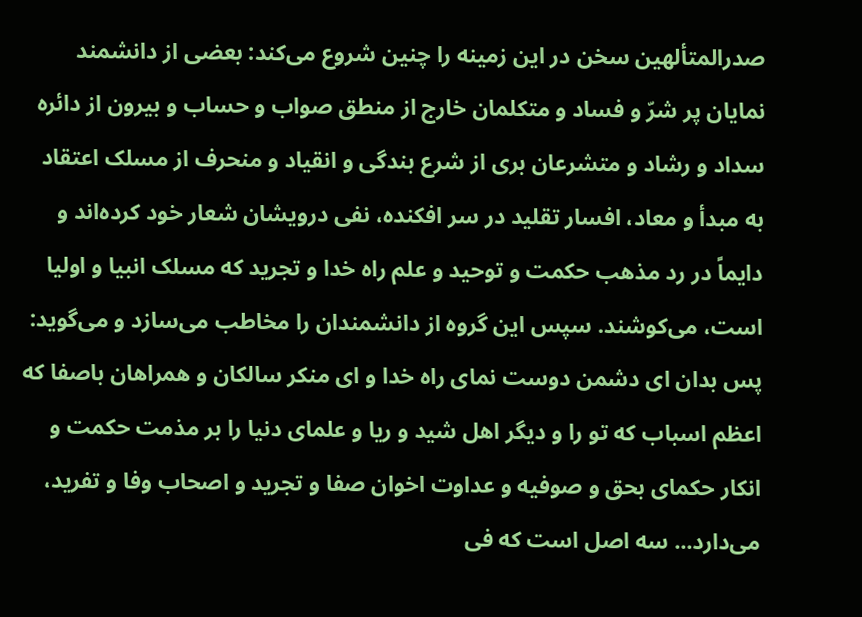صدرالمتألهین سخن در این زمینه را چنین شروع مى‌کند: بعضى از دانشمند نمایان پر شرّ و فساد و متکلمان خارج از منطق صواب و حساب و بیرون از دائره سداد و رشاد و متشرعان برى از شرع بندگى و انقیاد و منحرف از مسلک اعتقاد به مبدأ و معاد، افسار تقلید در سر افکنده، نفى درویشان شعار خود کرده‌اند و دایماً در رد مذهب حکمت و توحید و علم راه خدا و تجرید که مسلک انبیا و اولیا است، مى‌کوشند. سپس این گروه از دانشمندان را مخاطب مى‌سازد و مى‌گوید: پس بدان اى دشمن دوست نماى راه خدا و اى منکر سالکان و همراهان باصفا که اعظم اسباب که تو را و دیگر اهل شید و ریا و علماى دنیا را بر مذمت حکمت و انکار حکماى بحق و صوفیه و عداوت اخوان صفا و تجرید و اصحاب وفا و تفرید، مى‌دارد... سه اصل است که فی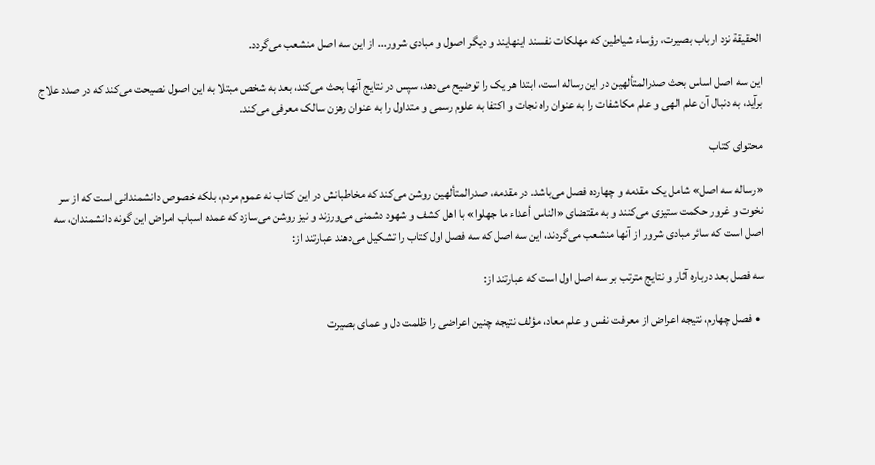الحقیقة نزد ارباب بصیرت، رؤساء شیاطین که مهلکات نفسند اینهایند و دیگر اصول و مبادى شرور... از این سه اصل منشعب مى‌گردد.

این سه اصل اساس بحث صدرالمتألهین در این رساله است، ابتدا هر یک را توضیح مى‌دهد، سپس در نتایج آنها بحث مى‌کند، بعد به شخص مبتلا به این اصول نصیحت مى‌کند که در صدد علاج برآید، به دنبال آن علم الهى و علم مکاشفات را به عنوان راه نجات و اکتفا به علوم رسمى و متداول را به عنوان رهزن سالک معرفى مى‌کند.

محتوای کتاب

«رساله سه اصل» شامل یک مقدمه و چهارده فصل مى‌باشد. در مقدمه، صدرالمتألهین روشن مى‌کند که مخاطبانش در این کتاب نه عموم مردم، بلکه خصوص دانشمندانى است که از سر نخوت و غرور حکمت ستیزى مى‌کنند و به مقتضاى «الناس أعداء ما جهلوا» با اهل کشف و شهود دشمنى مى‌ورزند و نیز روشن مى‌سازد که عمده اسباب امراض این گونه دانشمندان، سه اصل است که سائر مبادى شرور از آنها منشعب مى‌گردند، این سه اصل که سه فصل اول کتاب را تشکیل مى‌دهند عبارتند از:

سه فصل بعد درباره آثار و نتایج مترتب بر سه اصل اول است که عبارتند از:

  • فصل چهارم، نتیجه اعراض از معرفت نفس و علم معاد، مؤلف نتیجه چنین اعراضى را ظلمت دل و عماى بصیرت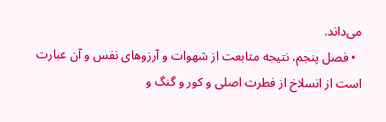مى‌داند.
  • فصل پنجم، نتیجه متابعت از شهوات و آرزوهاى نفس و آن عبارت است از انسلاخ از فطرت اصلى و کور و گنگ و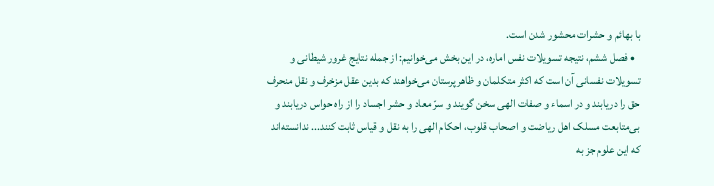با بهائم و حشرات محشور شدن است.
  • فصل ششم، نتیجه تسویلات نفس اماره، در این بخش مى‌خوانیم: از جمله نتایج غرور شیطانى و تسویلات نفسانى آن است که اکثر متکلمان و ظاهرپرستان مى‌خواهند که بدین عقل مزخرف و نقل منحرف حق را دریابند و در اسماء و صفات الهى سخن گویند و سرّ معاد و حشر اجساد را از راه حواس دریابند و بى‌متابعت مسلک اهل ریاضت و اصحاب قلوب، احکام الهى را به نقل و قیاس ثابت کنند... ندانسته‌اند که این علوم جز به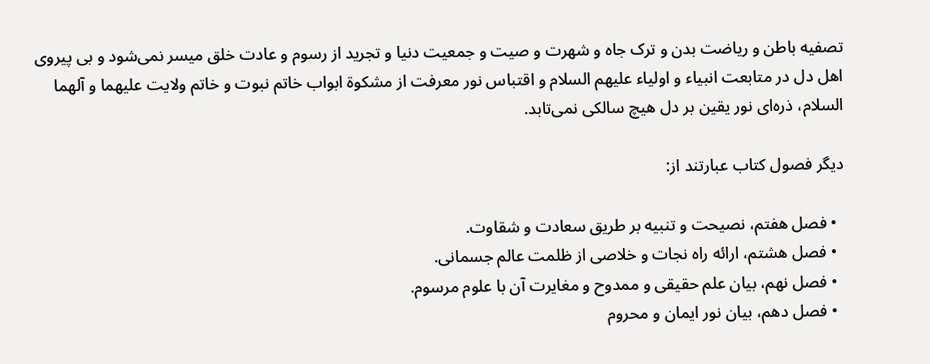تصفیه باطن و ریاضت بدن و ترک جاه و شهرت و صیت و جمعیت دنیا و تجرید از رسوم و عادت خلق میسر نمى‌شود و بى پیروى اهل دل در متابعت انبیاء و اولیاء علیهم السلام و اقتباس نور معرفت از مشکوة ابواب خاتم نبوت و خاتم ولایت علیهما و آلهما السلام، ذره‌اى نور یقین بر دل هیچ سالکى نمى‌تابد.

دیگر فصول کتاب عبارتند از:

  • فصل هفتم، نصیحت و تنبیه بر طریق سعادت و شقاوت.
  • فصل هشتم، ارائه راه نجات و خلاصى از ظلمت عالم جسمانى.
  • فصل نهم، بیان علم حقیقى و ممدوح و مغایرت آن با علوم مرسوم.
  • فصل دهم، بیان نور ایمان و محروم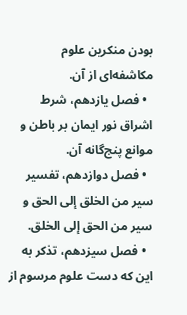بودن منکرین علوم مکاشفه‌اى از آن.
  • فصل یازدهم، شرط اشراق نور ایمان بر باطن و موانع پنج‌گانه آن.
  • فصل دوازدهم، تفسیر سیر من الخلق إلى الحق و سیر من الحق إلى الخلق.
  • فصل سیزدهم، تذکر به این که دست علوم مرسوم از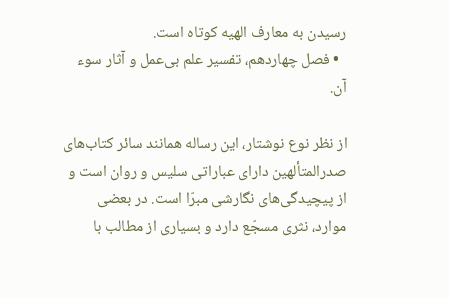رسیدن به معارف الهیه کوتاه است.
  • فصل چهاردهم، تفسیر علم بى‌عمل و آثار سوء آن.

از نظر نوع نوشتار، این رساله همانند سائر کتاب‌هاى صدرالمتألهین داراى عباراتى سلیس و روان است و از پیچیدگى‌هاى نگارشى مبرّا است. در بعضى موارد، نثرى مسجّع دارد و بسیارى از مطالب با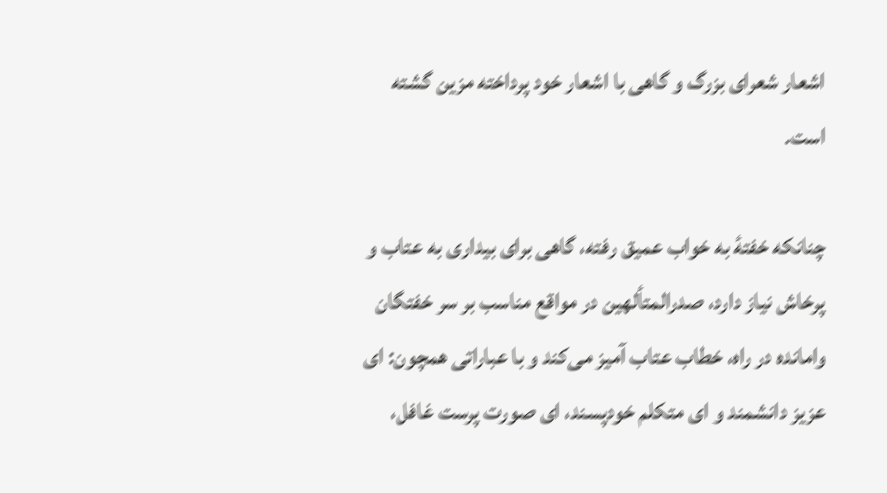اشعار شعراى بزرگ و گاهى با اشعار خود پرداخته مزین گشته است.

چنانکه خفتۀ به خواب عمیق رفته، گاهى براى بیدارى به عتاب و پرخاش نیاز دارد، صدرالمتألهین در مواقع مناسب بر سر خفتگان وامانده در راه، خطاب عتاب آمیز مى‌کند و با عباراتى همچون: اى عزیز دانشمند و اى متکلم خودپسند، اى صورت پرست غافل،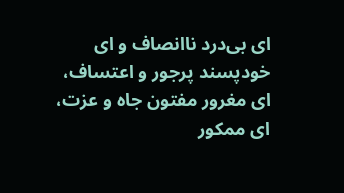اى بى‌درد ناانصاف و اى خودپسند پرجور و اعتساف، اى مغرور مفتون جاه و عزت، اى ممکور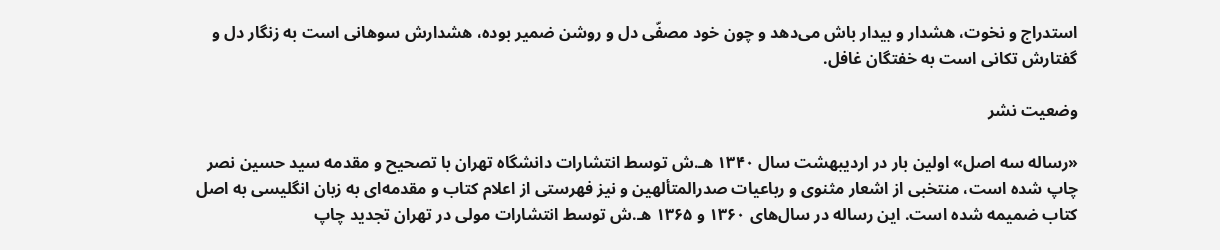استدراج و نخوت، هشدار و بیدار باش مى‌دهد و چون خود مصفّى دل و روشن ضمیر بوده، هشدارش سوهانى است به زنگار دل و گفتارش تکانى است به خفتگان غافل.

وضعیت نشر

«رساله سه اصل» اولین بار در اردیبهشت سال ۱۳۴۰ هـ.ش توسط انتشارات دانشگاه تهران با تصحیح و مقدمه سید حسین نصر چاپ شده است، منتخبى از اشعار مثنوى و رباعیات صدرالمتألهین و نیز فهرستى از اعلام کتاب و مقدمه‌اى به زبان انگلیسى به اصل کتاب ضمیمه شده است. این رساله در سال‌هاى ۱۳۶۰ و ۱۳۶۵ هـ.ش توسط انتشارات مولى در تهران تجدید چاپ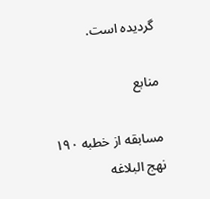گردیده است.

منابع

مسابقه از خطبه ۱۹۰ نهج البلاغه